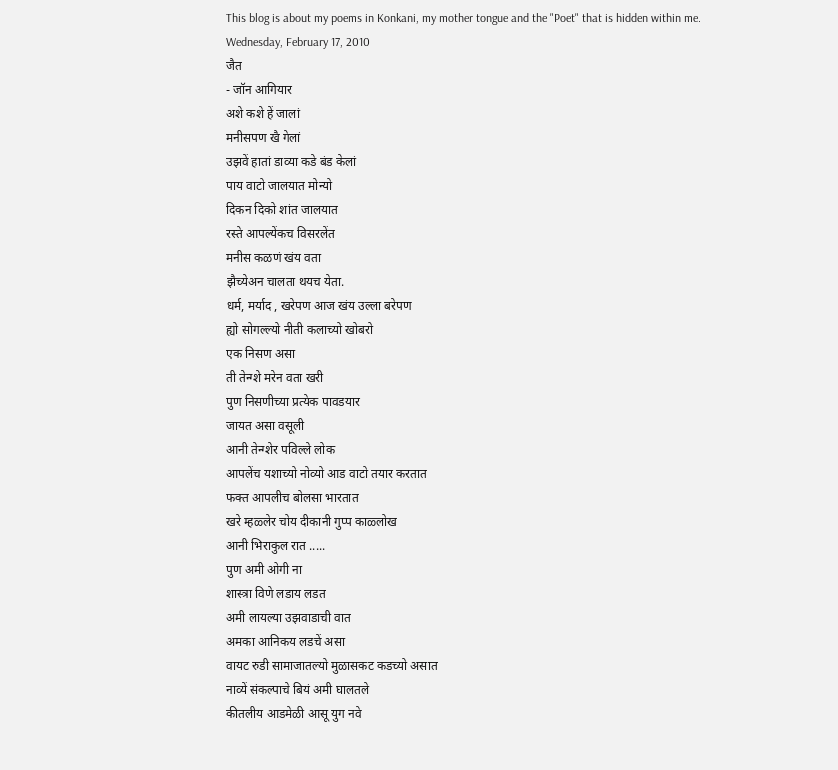This blog is about my poems in Konkani, my mother tongue and the "Poet" that is hidden within me.
Wednesday, February 17, 2010
जैत
- जॉन आगियार
अशे कशे हें जालां
मनीसपण खै गेलां
उझवें हातां डाव्या कडे बंड केलां
पाय वाटो जालयात मोन्यो
दिकन दिको शांत जालयात
रस्ते आपल्येंकच विसरलेंत
मनीस कळणं खंय वता
झैच्येअन चालता थयच येता.
धर्म, मर्याद , खरेपण आज खंय उल्ला बरेपण
ह्यो सोगल्ल्यो नीती कलाच्यो खोबरो
एक निसण असा
ती तेन्ग्शे मरेन वता खरी
पुण निसणीच्या प्रत्येक पावडयार
जायत असा वसूली
आनी तेन्ग्शेर पविल्ले लोक
आपलेंच यशाच्यो नोव्यो आड वाटो तयार करतात
फक्त आपलीच बोलसा भारतात
खरे म्हळ्लेर चोय दीकानी गुप्प काळ्लोख
आनी भिराकुल रात .....
पुण अमी ओगी ना
शास्त्रा विणे लडाय लडत
अमी लायल्या उझवाडाची वात
अमका आनिकय लडचें असा
वायट रुडी सामाजातल्यो मुळासकट कडच्यो असात
नाव्यें संकल्पाचे बियं अमी घालतले
कीतलीय आडमेळी आसू युग नवे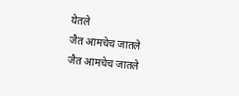येतले
जैत आमचेच जातले
जैत आमचेच जातले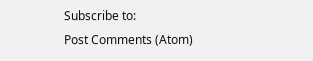Subscribe to:
Post Comments (Atom)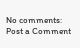No comments:
Post a Comment